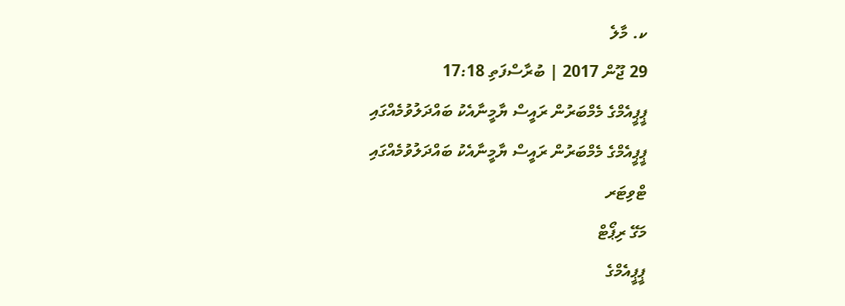ކ. މާލެ
29 ޖޫން 2017 | ބުރާސްފަތި 17:18
ޕީޕީއެމްގެ މެމްބަރުން ރައީސް ޔާމީނާއެކު ބައްދަލުވުމެއްގައި
ޕީޕީއެމްގެ މެމްބަރުން ރައީސް ޔާމީނާއެކު ބައްދަލުވުމެއްގައި
ޓްވިޓަރ
މަގޭ ރިޕޯޓް
ޕީޕީއެމްގެ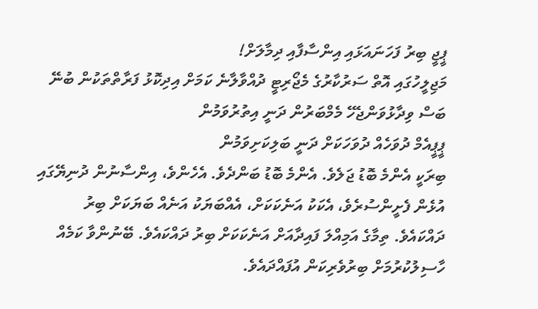ޕީޖީ ބިރު ފަހަނައަޅައި އިންސާފާއި ދިމާލަށް!
މަޖިލީހުގައި އޮތް ސަރުކާރުގެ މެޖޯރިޓީ ދުއްވާލާނެ ކަމަށް އިދިކޮޅު ފަރާތްތަކުން ބުނޭ
ބަސް ވިދާޅުވަންޖެހޭ މެމްބަރުން ދަނީ އިތުރުވަމުން
ޕީޕީއެމް ދުވަހެއް ދުވަހަކަށް ދަނީ ބަލިކަށިވަމުން
ބިރަކީ އެންމެ ބޮޑު ޖަލެވެ. އެންމެ ބޮޑު ބަންދެވެ. އެހެންވެ، އިންސާނުން ދުނިޔޭގައި އުޅެން ފެށީންސުރެވެ، އެކަކު އަނެކަކަށް، އެއްބަޔަކު އަނެއް ބަޔަކަށް ބިރު ދައްކައެވެ. ތިމާގެ އަމިއްލަ ފައިދާއަށް އަނެކަކަށް ބިރު ދައްކައެވެ. ބޭނުންވާ ކަމެއް ހާސިލުކުރުމަށް ބިރުވެރިކަން އުފައްދައެވެ.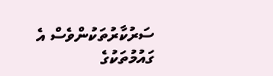ސަރުކާރުތަކުންވެސް އެ ގައުމުތަކުގެ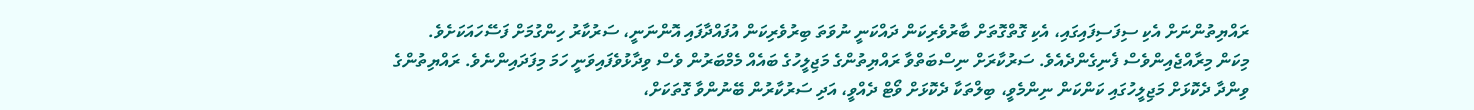ރައްޔިތުންނަށް އެކި ސިފަސިފައިގައި، އެކި ގޮތްގޮތަށް ބާރުވެރިކަން ދައްކަނީ ނުވަތަ ބިރުވެރިކަން އުފައްދާފައި އޮންނަނީ، ސަރުކާރު ހިންގުމަށް ފަސޭހައަކަށެވެ.
މިކަން މިރާއްޖެއިންވެސް ފެނިގެންދެއެވެ. ސަރުކާރަށް ނިސްބަތްވާ ރައްޔިތުންގެ މަޖިލީހުގެ ބައެއް މެމްބަރުން ވެސް ވިދާޅުވެފައިވަނީ ހަމަ މިފަދައިންނެވެ. ރައްޔިތުންގެ ވިންދާ ދެކޮޅަށް މަޖިލީހުގައި ކަންކަން ނިންމެވީ، ބިލްތަކާ ދެކޮޅަށް ވޯޓް ދެއްވީ، އަދި ސަރުކާރުން ބޭނުންވާ ގޮތަކަށް،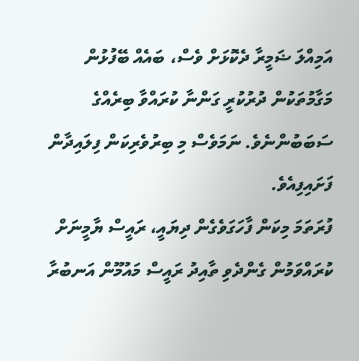އަމިއްލަ ޟަމީރާ ދެކޮޅަށް ވެސް، ބައެއް ބޭފުޅުން މަގާމުތަކުން ދުރުކުރީ ގަންނާ ކުރައްވާ ބިރެއްގެ ސަބަބުންނެވެ. ނަމަވެސް މި ބިރުވެރިކަން ފިލައިދާން ފަށައިފިއެވެ.
ފުރަތަމަ މިކަން ފާހަގަވެގެން ދިޔައީ، ރައީސް ޔާމީނަށް ކުރައްވަމުން ގެންދެވި ތާއިދު ރައީސް މައުމޫން އަނބުރާ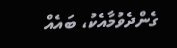ގެންދެވުމާއެކު، ބައެއް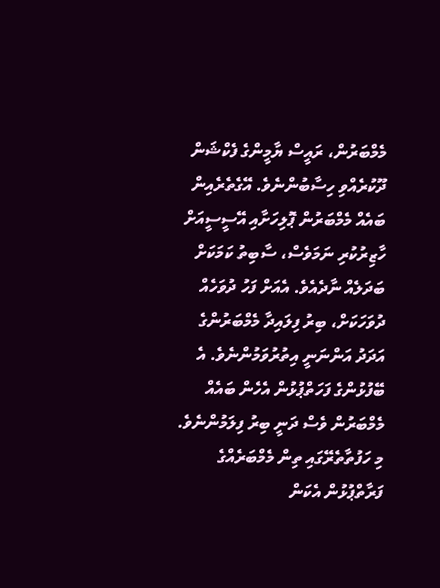މެމްބަރުން، ރައީސް ޔާމީންގެ ފެކްޝަން ދޫކުރެއްވި ހިސާބުންނެވެ. އޭގެތެރެއިން ބައެއް މެމްބަރުން ޕޮލިހަށާއި އޭސީސީއަށް ހާޒިރުކުރި ނަމަވެސް، ސާބިތު ކަމަކަށް ބަދަލެއް ނާދެއެވެ. އެއަށް ފަހު ދުވަހެއް ދުވަހަކަށް، ބިރު ފިލައިދާ މެމްބަރުންގެ އަދަދު އަންނަނީ އިތުރުވަމުންނެވެ. އެ ބޭފުޅުންގެ ފަހަތްޕުޅުން އެހެން ބައެއް މެމްބަރުން ވެސް ދަނީ ބިރު ފިލަމުންނެވެ.
މި ހަފުތާތެރޭގައި ތިން މެމްބަރެއްގެ ފަރާތްޕުޅުން އެކަން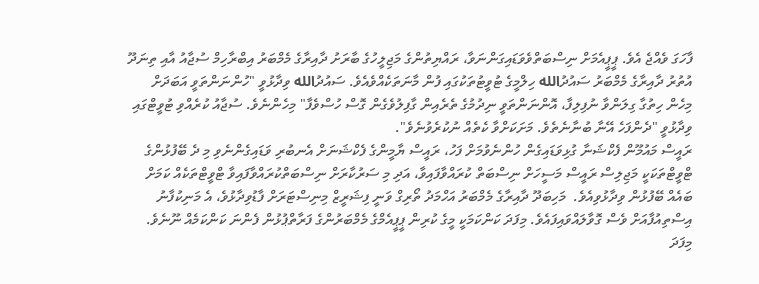ފާހަގަ ވެއްޖެ އެވެ. ޕީޕީއެމަށް ނިސްބަތްވެވަޑައިގަންނަވާ، ރައްޔިތުންގެ މަޖިލީހުގެ ބާރަށު ދާއިރާގެ މެމްބަރު އިބްރާހިމް ސުޖާއު އާއި ތިނަދޫ އުތުރު ދާއިރާގެ މެމްބަރު ސައުދުالله ހިލްމީގެ ޓުވީޓުތަކުގައި ފުން މާނަތަކެއްވެއެވެ. ސައުދުالله ވިދާޅުވީ "ހުންނަންތަވީ އަބަދަށް މިހެން ހިތުގާ ގިލަންވާ ނުފިލިފާ، އޮންނަންތަވީ ނިދުމުގެ ތެރެއިން ގާފިލުވެގެން ގޮސް ހުސްވެފާ" މިހެންނެވެ. ސުޖާއު ކުރެއްވި ޓުވީޓްގައި ވިދާޅުވީ "ދެންފަހެ އޭނާ ބުނާނެތެވެ. މަށަކަށްވާ ކެތެއް ނުކުރެވުނެވެ".
ރައީސް މައުމޫން ފެކްޝަނާ ގުޅިވަޑައިގެން ހުންނެވުމަށް ފަހު، ރައީސް ޔާމީންގެ ފެކްޝަނަށް އެނބުރި ވަޑައިގެންނެވި މި ދެ ބޭފުޅުންގެ ޓްވީޓްތަކަކީ މަޖިލިސް ރައީސް މަސީހަށް ނިސްބަތް ކުރައްވާފައިވާ، އަދި މި ސަރުކާރަށް ނިސްބަތްކުރައްވާފައިވާ ޓްވީޓްތަކެއް ކަމަށް ބައެއް ބޭފުޅުން ވިދާޅުވިއެވެ.  މަހިބަދޫ ދާއިރާގެ މެމްބަރު އަހްމަދު ތޯރިގް ވަނީ ފިޝަރީޒް މިނިސްޓަރަށް ފާޑުވިދާޅުވެ، އެ މަނިކުފާނު އިސްތިއުފާއަށް ވެސް ގޮވާލައްވައިފައެވެ. މިފަދަ ކަންކަމަކީ މީގެ ކުރިން ޕީޕީއެމްގެ މެމްބަރުންގެ ފަރާތްޕުޅުން ފެންނަ ކަންކަމެއް ނޫނެވެ.
މިފަދަ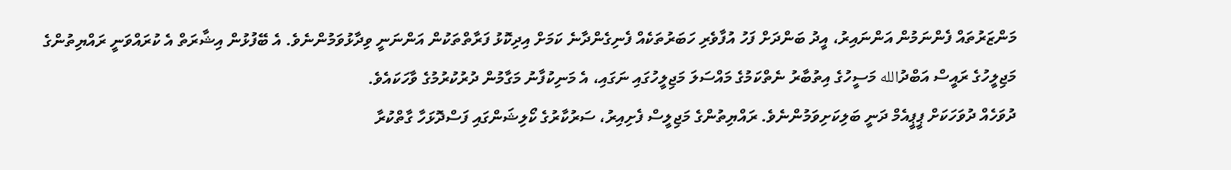މަންޒަރުތައް ފެންނަމުން އަންނައިރު، އީދު ބަންދަށް ފަހު އުފާވެރި ހަބަރުތަކެއް ފެނިގެންދާނެ ކަމަށް އިދިކޮޅު ފަރާތްތަކުން އަންނަނީ ވިދާޅުވަމުންނެވެ. އެ ބޭފުޅުން އިޝާރަތް އެ ކުރައްވަނީ ރައްޔިތުންގެ މަޖިލީހުގެ ރައީސް އަބްދުالله މަސީހުގެ އިތުބާރު ނެތްކަމުގެ މައްސަލަ މަޖިލީހުގައި ނަގައި، އެ މަނިކުފާނު މަގާމުން ދުރުކުރުމުގެ ވާހަކައެވެ.
ދުވަހެއް ދުވަހަކަށް ޕީޕީއެމް ދަނީ ބަލިކަށިވަމުންނެވެ. ރައްޔިތުންގެ މަޖިލީސް ފެށިއިރު، ސަރުކާރުގެ ކޯލިޝަންގައި ފަސްދޮޅަހާ ގާތްކުރާ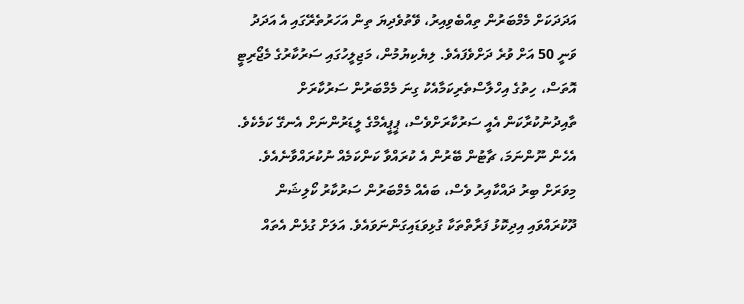އަދަދަކަށް މެމްބަރުން ތިއްބެވިއިރު، ވޭތުވެދިޔަ ތިން އަހަރުތެރޭގައި އެ އަދަދު ވަނީ 50 އަށް ވުރެ ދަށްވެފައެވެ. ލިޔެކިޔުމުން، މަޖިލީހުގައި ސަރުކާރުގެ މެޖޯރިޓީ އޮތަސް، ހިތުގެ އިހްލާސްތެރިކަމާއެކު ގިނަ މެމްބަރުން ސަރުކާރަށް ތާއިދުނުކުރާކަން އެއީ ސަރުކާރަށްވެސް، ޕީޕީއެމްގެ ލީޑަރުންނަށް އެނގޭ ކަމެކެވެ.
އެހެން ނޫންނަމަ، ޗާޓުން ބޭރުން އެ ކުރައްވާ ކަންކަމެއް ނުކުރައްވާނެއެވެ. މިވަރަށް ބިރު ދައްކާއިރު ވެސް، ބައެއް މެމްބަރުން ސަރުކާރު ކޯލިޝަން ދޫކުރައްވައި އިދިކޮޅު ފަރާތްތަކާ ގުޅިވަޑައިގަންނަވައެވެ. އަލަށް ގުޅެން އެތައް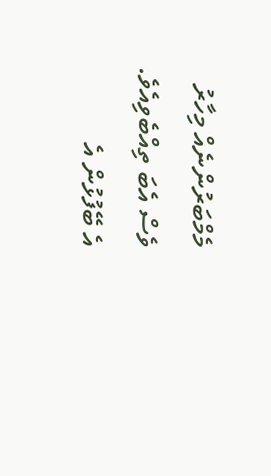މެމްބަރުންނެއް މިހާރު ވެސް އެބަ ތިއްބެވިއެވެ. އެ ބޭފުޅުން އެ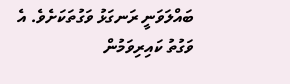ބައްލަވަނީ ރަނގަޅު ވަގުތަކަށެވެ. އެ ވަގުތު ކައިރިވަމުން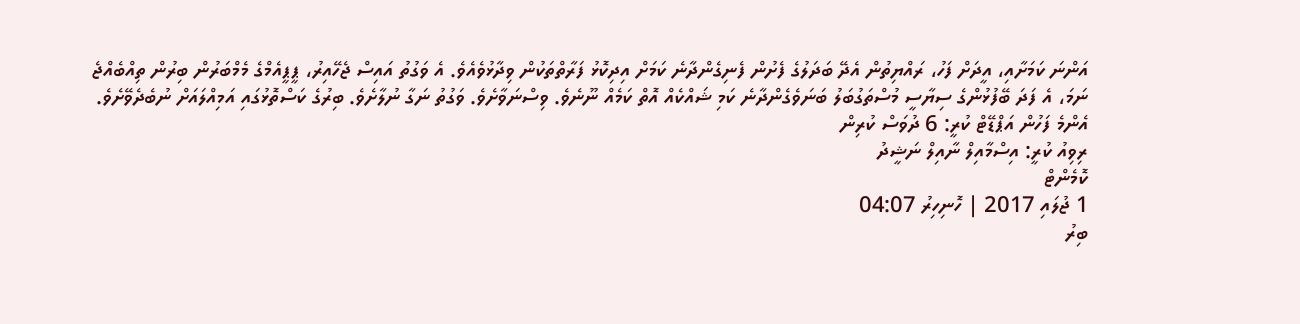އަންނަ ކަމަށާއި، އީދަށް ފަހު، ރައްޔިތުން އެދޭ ބަދަލުގެ ފެށުން ފެނިގެންދާނެ ކަމަށް އިދިކޮޅު ފަރާތްތަކުން ވިދާޅުވެއެވެ. އެ ވަގުތު އައިސް ޖެހޭއިރު، ޕީޕީއެމްގެ މެމްބަރުން ބިރުން ތިއްބެއްޖެ ނަމަ، އެ ފަދަ ބޭފުޅުންގެ ސިޔާސީ މުސްތަގުބަލު ބަނަވެގެންދާނެ ކަމި ޝައްކެއް އޮތް ކަމެއް ނޫނެވެ. ވިސްނަވާށެވެ. ވަގުތު ނަގާ ނުލާށެވެ. ބިރުގެ ކަސްތޮޅުގައި އަމިއްލައަށް ނުބެދެވޭށެވެ.
އެންމެ ފަހުން އަޕްޑޭޓް ކުރީ: 6 ދުވަސް ކުރިން
ރިވިއު ކުރީ: އިސްމާއިލް ނާއިލް ނަޝީދު
ކޮމެންޓް
1 ޖުލައި 2017 | ހޮނިހިރު 04:07
ބިރު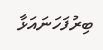ބިރުފަހަނައަޅާ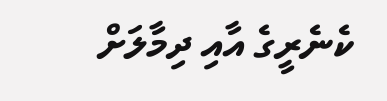ކެނެރީގެ އާއި ދިމާލަށް